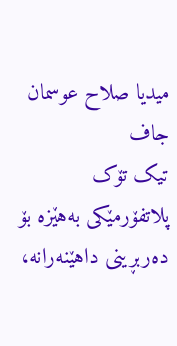میدیا صلاح عوسمان جاف
تیک تۆک پلاتفۆرمێکی بەهێزە بۆ دەربڕینی داهێنەرانە،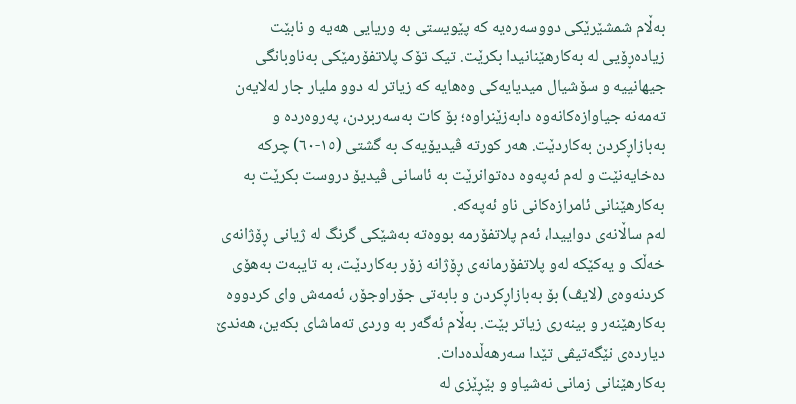بەڵام شمشێرێکی دووسەرەیە کە پێویستی بە وریایی هەیە و نابێت زیادەڕۆیی لە بەکارهێنانیدا بکرێت. تیک تۆک پلاتفۆرمێکی بەناوبانگی جیهانییە و سۆشیال میدیایەکی وەهایە کە زیاتر لە دوو ملیار جار لەلایەن تەمەنە جیاوازەکانەوە دابەزێنراوە؛ بۆ کات بەسەربردن، پەروەردە و بەبازاڕکردن بەکاردێت. هەر کورتە ڤیدیۆیەک بە گشتی (١٥-٦٠) چرکە دەخایەنێت و لەم ئەپەوە دەتوانرێت بە ئاسانی ڤیدیۆ دروست بکرێت بە بەکارهێنانی ئامرازەکانی ناو ئەپەکە.
لەم ساڵانەی دواییدا، ئەم پلاتفۆرمە بووەتە بەشێکی گرنگ لە ژیانی ڕۆژانەی خەڵک و یەکێکە لەو پلاتفۆرمانەی ڕۆژانە زۆر بەکاردێت، بە تایبەت بەهۆی کردنەوەی (لایڤ) بۆ بەبازاڕکردن و بابەتی جۆراوجۆر، ئەمەش وای کردووە بەکارهێنەر و بینەری زیاتر بێت. بەڵام ئەگەر بە وردی تەماشای بکەین، هەندێ دیاردەی نێگەتیڤی تێدا سەرهەڵدەدات.
بەکارهێنانی زمانی نەشیاو و بێڕێزی لە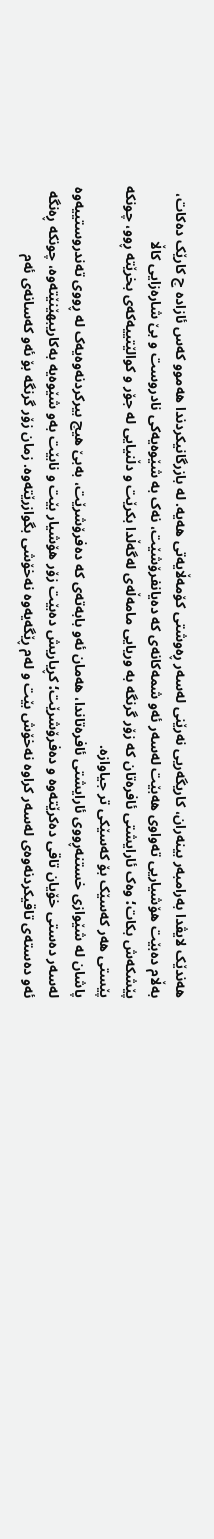هەندێک لایڤدا بەرامبەر بینەران، کاریگەریی نەرێنی لەسەر ڕەوشتی کۆمەڵایەتی هەیە. لە بازرگانیکردندا هەموو کەس ئازادە چ کارێک دەکات، بەڵام دەبێت هۆشیاریی تەواوی هەبێت لەسەر ئەو شمەکانەی کە دەیانفرۆشێت، نەک بە شێوەیەکی نادروست و بێ شارەزایی کاڵا پێشکەش بکات؛ وەک ئارایشتی ئافرەتان کە زۆر گرنگە بە وریایی مامەڵەی لەگەڵدا بکرێت و دڵنیایی لە جۆر و کوالێتییەکەی بخرێتە ڕوو، چونکە پێستی هەر کەسێک بۆ کەسێکی تر جیاوازە.
پاشان لە شێوازی خستنەڕووی ئارایشتی ئافرەتاندا، هەمان ئەو بابەتەی کە دەفرۆشرێت، بەبێ هیچ بیرکردنەوەیەک لە ڕووی تەندروستییەوە لەسەر دەستی خۆیان تاقی دەکرێتەوە و دەفرۆشرێت؛ کڕیاریش دەبێت زۆر هۆشیار بێت و نابێت بەو شێوەیە بەکاریبهێنێتەوە، چونکە ڕەنگە ئەو دەستەی تاقیکردنەوەی لەسەر کراوە نەخۆش بێت و لەم ڕێگەیەوە نەخۆشی بگوازرێتەوە. زمان زۆر گرنگە بۆ ئەو کەسانەی ئەم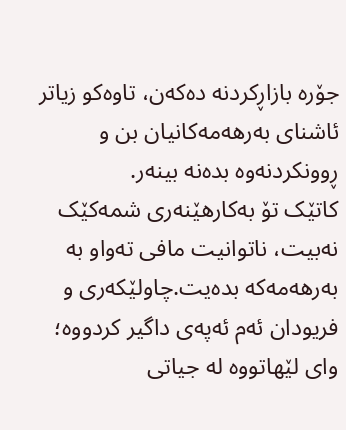جۆرە بازاڕکردنە دەکەن، تاوەکو زیاتر ئاشنای بەرهەمەکانیان بن و ڕوونکردنەوە بدەنە بینەر.
کاتێک تۆ بەکارهێنەری شمەکێک نەبیت، ناتوانیت مافی تەواو بە بەرهەمەکە بدەیت.چاولێکەری و فریودان ئەم ئەپەی داگیر کردووە؛ وای لێهاتووە لە جیاتی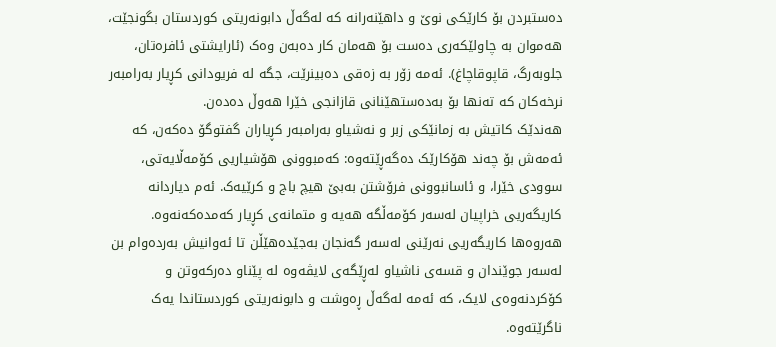دەستبردن بۆ کارێکی نوێ و داهێنەرانە کە لەگەڵ دابونەریتی کوردستان بگونجێت، هەموان بە چاولێکەری دەست بۆ هەمان کار دەبەن وەک (ئارایشتی ئافرەتان، جلوبەرگ، قاپوقاچاغ). ئەمە زۆر بە زەقی دەبینرێت، جگە لە فریودانی کڕیار بەرامبەر نرخەکان کە تەنها بۆ بەدەستهێنانی قازانجی خێرا هەوڵ دەدەن.
هەندێک کاتیش بە زمانێکی زبر و نەشیاو بەرامبەر کڕیاران گفتوگۆ دەکەن، کە ئەمەش بۆ چەند هۆکارێک دەگەڕێتەوە: کەمبوونی هۆشیاریی کۆمەڵایەتی، سوودی خێرا، و ئاسانبوونی فرۆشتن بەبێ هیچ باج و کرێیەک. ئەم دیاردانە کاریگەریی خراپیان لەسەر کۆمەڵگە هەیە و متمانەی کڕیار کەمدەکەنەوە. هەروەها کاریگەریی نەرێنی لەسەر گەنجان بەجێدەهێڵن تا ئەوانیش بەردەوام بن لەسەر جوێندان و قسەی ناشیاو لەڕێگەی لایڤەوە لە پێناو دەرکەوتن و کۆکردنەوەی لایک، کە ئەمە لەگەڵ ڕەوشت و دابونەریتی کوردستاندا یەک ناگرێتەوە.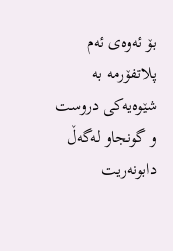بۆ ئەوەی ئەم پلاتفۆرمە بە شێوەیەکی دروست و گونجاو لەگەڵ دابونەریت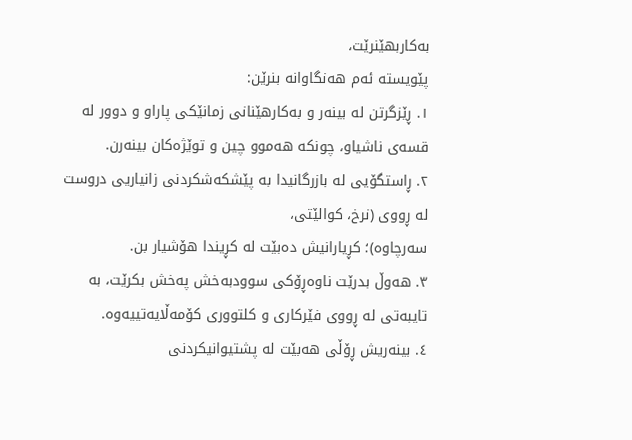بەکاربهێنرێت،
پێویستە ئەم هەنگاوانە بنرێن:
١. ڕێزگرتن لە بینەر و بەکارهێنانی زمانێکی پاراو و دوور لە قسەی ناشیاو، چونکە هەموو چین و توێژەکان بینەرن.
٢. ڕاستگۆیی لە بازرگانیدا بە پێشکەشکردنی زانیاریی دروست لە ڕووی (نرخ، کوالێتی،
سەرچاوە)؛ کڕیارانیش دەبێت لە کڕیندا هۆشیار بن.
٣. هەوڵ بدرێت ناوەڕۆکی سوودبەخش پەخش بکرێت، بە تایبەتی لە ڕووی فێرکاری و کلتووری کۆمەڵایەتییەوە.
٤. بینەریش ڕۆڵی هەبێت لە پشتیوانیکردنی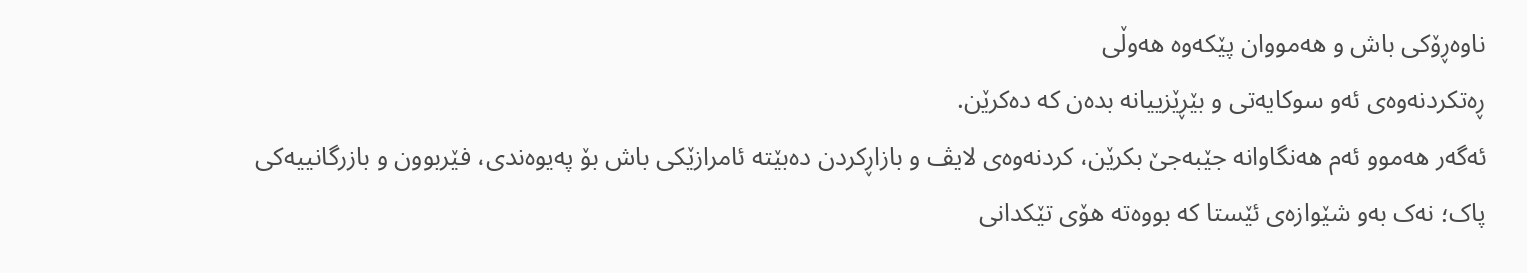ناوەڕۆکی باش و هەمووان پێکەوە هەوڵی
ڕەتکردنەوەی ئەو سوکایەتی و بێڕێزییانە بدەن کە دەکرێن.
ئەگەر هەموو ئەم هەنگاوانە جێبەجێ بکرێن، کردنەوەی لایڤ و بازاڕکردن دەبێتە ئامرازێکی باش بۆ پەیوەندی، فێربوون و بازرگانییەکی پاک؛ نەک بەو شێوازەی ئێستا کە بووەتە هۆی تێکدانی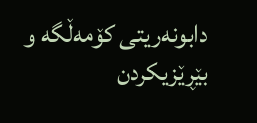دابونەریتی کۆمەڵگە و بێڕێزیکردن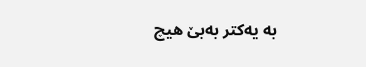بە یەکتر بەبێ هیچ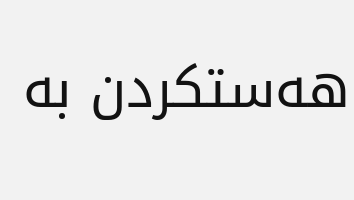هەستکردن بە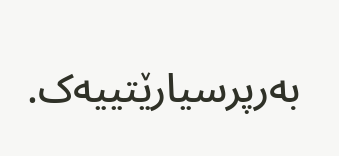بەرپرسیارێتییەک.